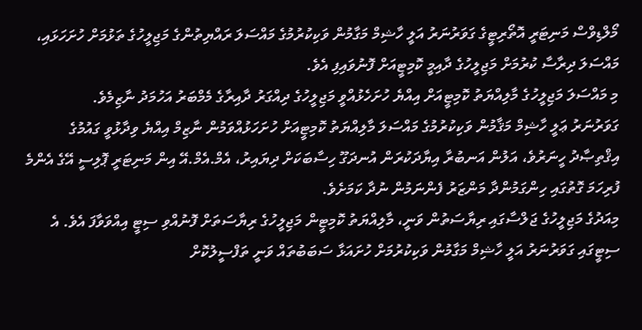މޯލްޑިވްސް މަނިޓަރީ އޮތޯރިޓީގެ ގަވަރުނަރު އަލީ ހާޝިމް މަގާމުން ވަކިކުރުމުގެ މައްސަލަ ރައްޔިތުންގެ މަޖިލީހުގެ ތަޅުމަށް ހުށަހަޅައި، މައްސަލަ ދިރާސާ ކުރުމަށް މަޖިލީހުގެ ދާއިމީ ކޮމިޓީއަށް ފޮނުވައިފި އެވެ.
މި މައްސަލަ މަޖިލީހުގެ މާލިއްޔަތު ކޮމިޓީއަށް އިއްޔެ ހުށަހެޅުއްވީ މަޖިލީހުގެ ދިއްގަރު ދާއިރާގެ މެމްބަރު އަހުމަދު ނާޒިމެވެ.
ގަވަރުނަރު ޢަލީ ހާޝިމް މަޤާމުން ވަކިކުރުމުގެ މައްސަލަ މާލިއްޔަތު ކޮމިޓީއަށް ހުށަހަޅުއްވަމުން ނާޒިމް އިއްޔެ ވިދާޅުވީ ގައުމުގެ އިޤްތިޞާދު ހީނަރުވެ، އަލުން އަނބުރާ އިޔާދަކުރަން އުނދަގޫ ހިސާބަކަށް ދިޔައިރު، އެމް.އެމް.އޭ އިން މަނިޓަރީ ޕޮލިސީ އޭގެ އެންމެ ފުރިހަމަ ގޮތުގައި ހިންގަމުންދާ މަންޒަރު ފެންނަމުން ނުދާ ކަމަށެވެ.
މިއަދުގެ މަޖިލީހުގެ ޖަލްސާގައި ރިޔާސަތުން ވަނީ، މާލިއްޔަތު ކޮމިޓީން މަޖިލީހުގެ ރިޔާސަތަށް ފޮނުއްވި ސިޓީ އިއްވަވާފަ އެވެ. އެ ސިޓީގައި ގަވަރުނަރު އަލީ ހާޝިމް މަގާމުން ވަކިކުރުމަށް ހުށައަޅާ ސަބަބުތައް ވަނީ ތަފްސީލުކޮށް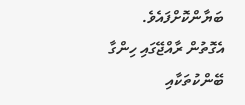ބަޔާންކޮށްފައެވެ.
އެގޮތުން ރާއްޖޭގައި ހިންގާ ބޭންކުތަކާއި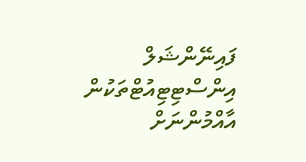ފައިނޭންޝަލް އިންސްޓިޓިއުޓްތަކުން އާއްމުންނަށް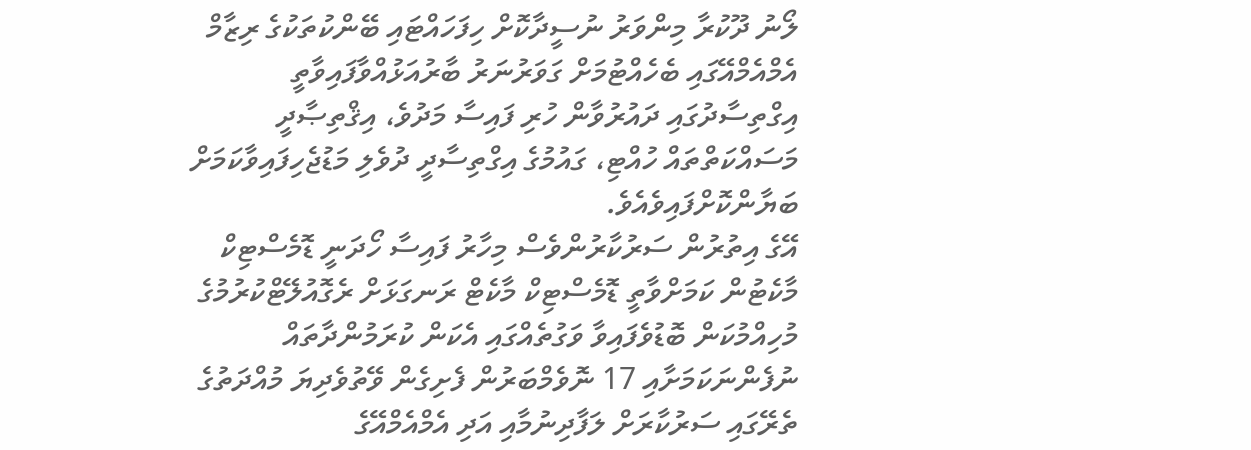ލޯނު ދޫކުރާ މިންވަރު ނުސީދާކޮށް ހިފަހައްޓައި ބޭންކުތަކުގެ ރިޒާމް އެމްއެމްއޭގައި ބެހެއްޓުމަށް ގަވަރުނަރު ބާރުއަޅުއްވާފައިވާތީ އިގްތިސާދުގައި ދައުރުވާން ހުރި ފައިސާ މަދުވެ، އިޤްތިޞާދީ މަސައްކަތްތައް ހުއްޓި، ގައުމުގެ އިގްތިސާދީ ދުވެލި މަޑުޖެހިފައިވާކަމަށް ބަޔާންކޮށްފައިވެއެވެ.
އޭގެ އިތުރުން ސަރުކާރުންވެސް މިހާރު ފައިސާ ހޯދަނީ ޑޮމެސްޓިކް މާކެޓުން ކަމަށްވާތީ ޑޮމެސްޓިކް މާކެޓް ރަނގަޅަށް ރެގޮއުލޭޓްކުރުމުގެ މުހިއްމުކަން ބޮޑުވެފައިވާ ވަގުތެއްގައި އެކަން ކުރަމުންދާތައް ނުފެންނަކަމަށާއި 17 ނޮވެމްބަރުން ފެށިގެން ވޭތުވެދިޔަ މުއްދަތުގެ ތެރޭގައި ސަރުކާރަށް ލަފާދިނުމާއި އަދި އެމްއެމްއޭގެ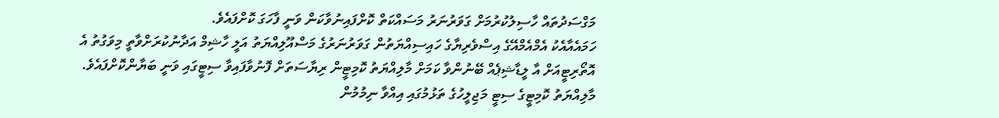މަގްސަދުތައް ހާސިލުކުރުމަށް ގަވަރުނަރު މަސައްކަތް ކޮށްފައިނުވާކަން ވަނީ ފާހަގަ ކޮށްފައެވެ.
ހަމައެއާއެކު އެމްއެމްއޭގެ އިސްވެރިޔާގެ ހައިސިއްޔަތުން ގަވަރުނަރުގެ މަސްއޫލިއްޔަތު އަލީ ހާޝިމް އަދާނުކުރަށްވާތީ މިވަގުތު އެ އޮތޯރިޓީއަށް އާ ލީޑާޝިޕެއް ބޭނުންވާ ކަމަށް މާލިއްޔަތު ކޮމިޓީން ރިޔާސަތަށް ފޮނުވާފައިވާ ސިޓީގައި ވަނީ ބަޔާންކޮށްފައެވެ.
މާލިއްޔަތު ކޮމިޓީގެ ސިޓީ މަޖިލީހުގެ ތަޅުމުގައި އިއްވާ ނިމުމުން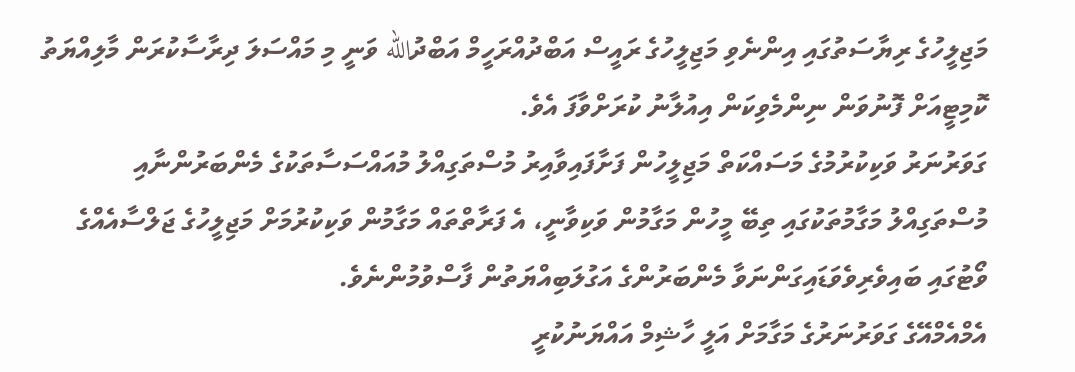މަޖިލީހުގެ ރިޔާސަތުގައި އިންނެވި މަޖިލީހުގެ ރައީސް އަބްދުއްރަހީމް އަބްދުالله ވަނީ މި މައްސަލަ ދިރާސާކުރަން މާލިއްޔަތު ކޮމިޓީއަށް ފޮނުވަން ނިންމެވިކަން އިއުލާނު ކުރަށްވާފަ އެވެ.
ގަވަރުނަރު ވަކިކުރުމުގެ މަސައްކަތް މަޖިލީހުން ފަށާފައިވާއިރު މުސްތަގިއްލު މުއައްސަސާތަކުގެ މެންބަރުންނާއި މުސްތަގިއްލު މަގާމުތަކުގައި ތިބޭ މީހުން މަގާމުން ވަކިވާނީ، އެ ފަރާތްތައް މަގާމުން ވަކިކުރުމަށް މަޖިލީހުގެ ޖަލްސާއެއްގެ ވޯޓުގައި ބައިވެރިވެވަޑައިގަންނަވާ މެންބަރުންގެ އަގުލަބިއްޔަތުން ފާސްވުމުންނެވެ.
އެމްއެމްއޭގެ ގަވަރުނަރުގެ މަގާމަށް އަލީ ހާޝިމް އައްޔަނުކުރީ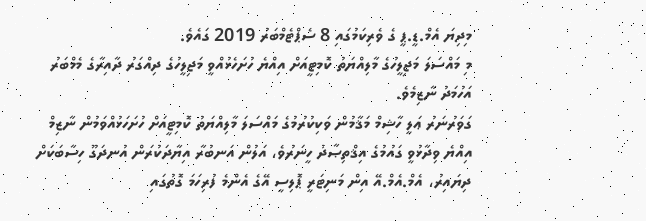މިދިޔަ އެމް.ޑީ.ޕީ ގެ ވެރިކަމުގައި 8 ސެޕްޓެމްބަރު 2019 ގައެވެ.
މި މައްސަލަ މަޖިލީހުގެ މާލިއްޔަތު ކޮމިޓީއަށް އިއްޔެ ހުށަހެޅުއްވީ މަޖިލީހުގެ ދިއްގަރު ދާއިރާގެ މެމްބަރު އަހުމަދު ނާޒިމެވެ.
ގަވަރުނަރު ޢަލީ ހާޝިމް މަޤާމުން ވަކިކުރުމުގެ މައްސަލަ މާލިއްޔަތު ކޮމިޓީއަށް ހުށަހަޅުއްވަމުން ނާޒިމް އިއްޔެ ވިދާޅުވީ ގައުމުގެ އިޤްތިޞާދު ހީނަރުވެ، އަލުން އަނބުރާ އިޔާދަކުރަން އުނދަގޫ ހިސާބަކަށް ދިޔައިރު، އެމް.އެމް.އޭ އިން މަނިޓަރީ ޕޮލިސީ އޭގެ އެންމެ ފުރިހަމަ ގޮތުގައި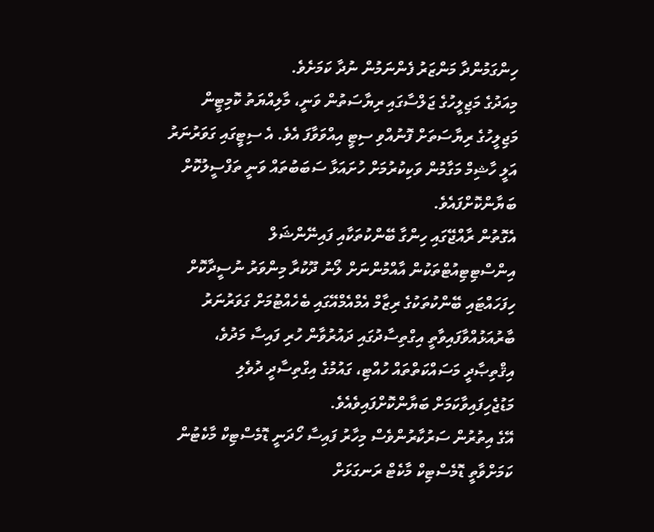ހިންގަމުންދާ މަންޒަރު ފެންނަމުން ނުދާ ކަމަށެވެ.
މިއަދުގެ މަޖިލީހުގެ ޖަލްސާގައި ރިޔާސަތުން ވަނީ، މާލިއްޔަތު ކޮމިޓީން މަޖިލީހުގެ ރިޔާސަތަށް ފޮނުއްވި ސިޓީ އިއްވަވާފަ އެވެ. އެ ސިޓީގައި ގަވަރުނަރު އަލީ ހާޝިމް މަގާމުން ވަކިކުރުމަށް ހުށައަޅާ ސަބަބުތައް ވަނީ ތަފްސީލުކޮށް ބަޔާންކޮށްފައެވެ.
އެގޮތުން ރާއްޖޭގައި ހިންގާ ބޭންކުތަކާއި ފައިނޭންޝަލް އިންސްޓިޓިއުޓްތަކުން އާއްމުންނަށް ލޯނު ދޫކުރާ މިންވަރު ނުސީދާކޮށް ހިފަހައްޓައި ބޭންކުތަކުގެ ރިޒާމް އެމްއެމްއޭގައި ބެހެއްޓުމަށް ގަވަރުނަރު ބާރުއަޅުއްވާފައިވާތީ އިގްތިސާދުގައި ދައުރުވާން ހުރި ފައިސާ މަދުވެ، އިޤްތިޞާދީ މަސައްކަތްތައް ހުއްޓި، ގައުމުގެ އިގްތިސާދީ ދުވެލި މަޑުޖެހިފައިވާކަމަށް ބަޔާންކޮށްފައިވެއެވެ.
އޭގެ އިތުރުން ސަރުކާރުންވެސް މިހާރު ފައިސާ ހޯދަނީ ޑޮމެސްޓިކް މާކެޓުން ކަމަށްވާތީ ޑޮމެސްޓިކް މާކެޓް ރަނގަޅަށް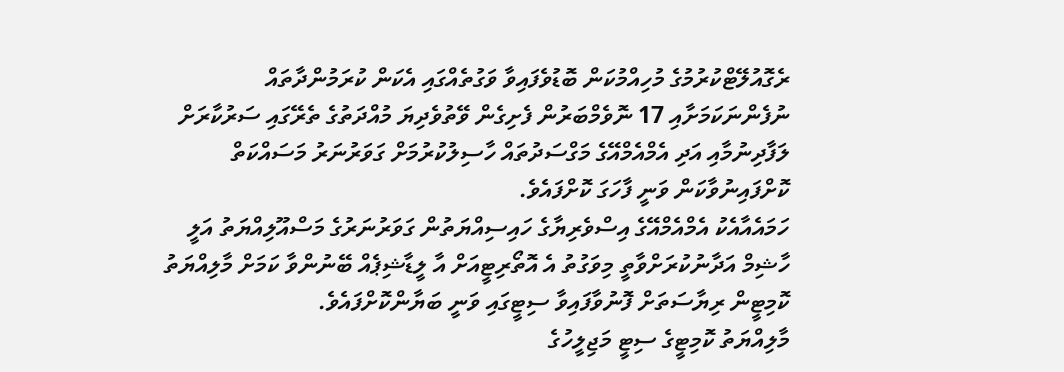ރެގޮއުލޭޓްކުރުމުގެ މުހިއްމުކަން ބޮޑުވެފައިވާ ވަގުތެއްގައި އެކަން ކުރަމުންދާތައް ނުފެންނަކަމަށާއި 17 ނޮވެމްބަރުން ފެށިގެން ވޭތުވެދިޔަ މުއްދަތުގެ ތެރޭގައި ސަރުކާރަށް ލަފާދިނުމާއި އަދި އެމްއެމްއޭގެ މަގްސަދުތައް ހާސިލުކުރުމަށް ގަވަރުނަރު މަސައްކަތް ކޮށްފައިނުވާކަން ވަނީ ފާހަގަ ކޮށްފައެވެ.
ހަމައެއާއެކު އެމްއެމްއޭގެ އިސްވެރިޔާގެ ހައިސިއްޔަތުން ގަވަރުނަރުގެ މަސްއޫލިއްޔަތު އަލީ ހާޝިމް އަދާނުކުރަށްވާތީ މިވަގުތު އެ އޮތޯރިޓީއަށް އާ ލީޑާޝިޕެއް ބޭނުންވާ ކަމަށް މާލިއްޔަތު ކޮމިޓީން ރިޔާސަތަށް ފޮނުވާފައިވާ ސިޓީގައި ވަނީ ބަޔާންކޮށްފައެވެ.
މާލިއްޔަތު ކޮމިޓީގެ ސިޓީ މަޖިލީހުގެ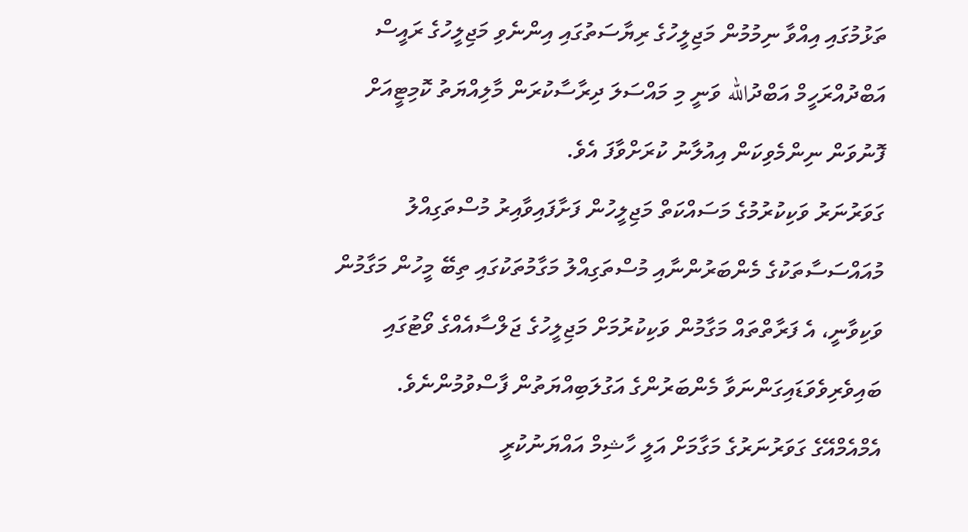ތަޅުމުގައި އިއްވާ ނިމުމުން މަޖިލީހުގެ ރިޔާސަތުގައި އިންނެވި މަޖިލީހުގެ ރައީސް އަބްދުއްރަހީމް އަބްދުالله ވަނީ މި މައްސަލަ ދިރާސާކުރަން މާލިއްޔަތު ކޮމިޓީއަށް ފޮނުވަން ނިންމެވިކަން އިއުލާނު ކުރަށްވާފަ އެވެ.
ގަވަރުނަރު ވަކިކުރުމުގެ މަސައްކަތް މަޖިލީހުން ފަށާފައިވާއިރު މުސްތަގިއްލު މުއައްސަސާތަކުގެ މެންބަރުންނާއި މުސްތަގިއްލު މަގާމުތަކުގައި ތިބޭ މީހުން މަގާމުން ވަކިވާނީ، އެ ފަރާތްތައް މަގާމުން ވަކިކުރުމަށް މަޖިލީހުގެ ޖަލްސާއެއްގެ ވޯޓުގައި ބައިވެރިވެވަޑައިގަންނަވާ މެންބަރުންގެ އަގުލަބިއްޔަތުން ފާސްވުމުންނެވެ.
އެމްއެމްއޭގެ ގަވަރުނަރުގެ މަގާމަށް އަލީ ހާޝިމް އައްޔަނުކުރީ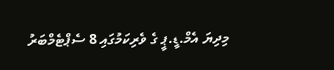މިދިޔަ އެމް.ޑީ.ޕީ ގެ ވެރިކަމުގައި 8 ސެޕްޓެމްބަރު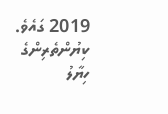2019 ގައެވެ.
ކިޔުންތެރިންގެ ހިޔާލު